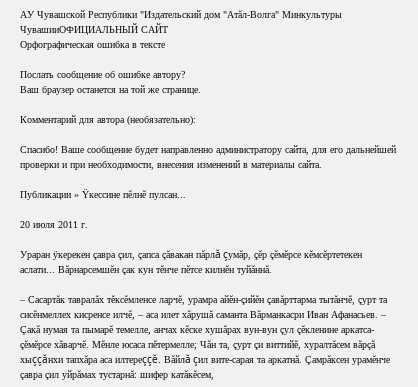АУ Чувашской Республики "Издательский дом "Атăл-Волга" Минкультуры ЧувашииОФИЦИАЛЬНЫЙ САЙТ
Орфографическая ошибка в тексте

Послать сообщение об ошибке автору?
Ваш браузер останется на той же странице.

Комментарий для автора (необязательно):

Спасибо! Ваше сообщение будет направленно администратору сайта, для его дальнейшей проверки и при необходимости, внесения изменений в материалы сайта.

Публикации » Ÿкессине пĕлнĕ пулсан...

20 июля 2011 г.

Ураран ÿкерекен çавра çил, çапса çăвакан пăрлă çумăр, çĕр çĕмĕрсе кĕмсĕртетекен аслати... Вăрнарсемшĕн çак кун тĕнче пĕтсе килнĕн туйăннă.

– Сасартăк тавралăх тĕксĕмленсе ларчĕ, урамра айĕн-çийĕн çавăрттарма тытăнчĕ, çурт та сисĕнмеллех кисренсе илчĕ, – аса илет хăрушă саманта Вăрманкасри Иван Афанасьев. – Çакă нумая та пымарĕ темелле, анчах кĕске хушăрах вун-вун çул çĕкленине аркатса-çĕмĕрсе хăварчĕ. Мĕнле юсаса пĕтермелле; Чăн та, çурт çи виттийĕ, хуралтăсем вăрçă хыççăнхи тапхăра аса илтереççĕ. Вăйлă çил вите-сарая та аркатнă. Çамрăксен урамĕнче çавра çил уйрăмах тустарнă: шифер катăкĕсем,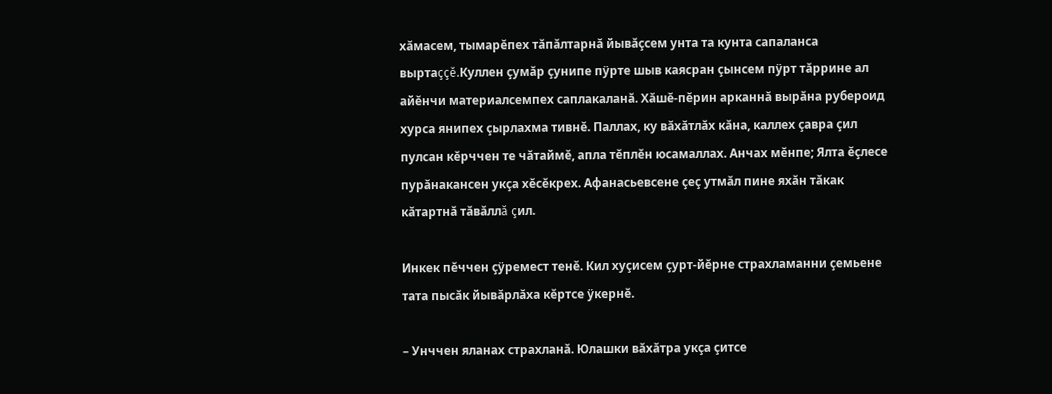хăмасем, тымарĕпех тăпăлтарнă йывăçсем унта та кунта сапаланса выртаççĕ.Куллен çумăр çунипе пÿрте шыв каясран çынсем пÿрт тăррине ал айĕнчи материалсемпех саплакаланă. Хăшĕ-пĕрин арканнă вырăна рубероид хурса янипех çырлахма тивнĕ. Паллах, ку вăхăтлăх кăна, каллех çавра çил пулсан кĕрччен те чăтаймĕ, апла тĕплĕн юсамаллах. Анчах мĕнпе; Ялта ĕçлесе пурăнакансен укçа хĕсĕкрех. Афанасьевсене çеç утмăл пине яхăн тăкак кăтартнă тăвăллă çил.

Инкек пĕччен çÿремест тенĕ. Кил хуçисем çурт-йĕрне страхламанни çемьене тата пысăк йывăрлăха кĕртсе ÿкернĕ.

– Унччен яланах страхланă. Юлашки вăхăтра укçа çитсе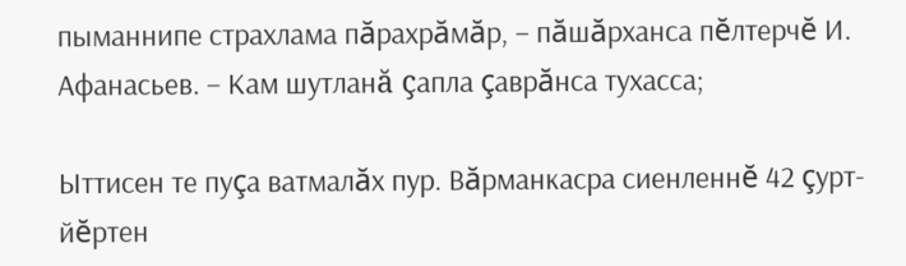пыманнипе страхлама пăрахрăмăр, – пăшăрханса пĕлтерчĕ И. Афанасьев. – Кам шутланă çапла çаврăнса тухасса;

Ыттисен те пуçа ватмалăх пур. Вăрманкасра сиенленнĕ 42 çурт-йĕртен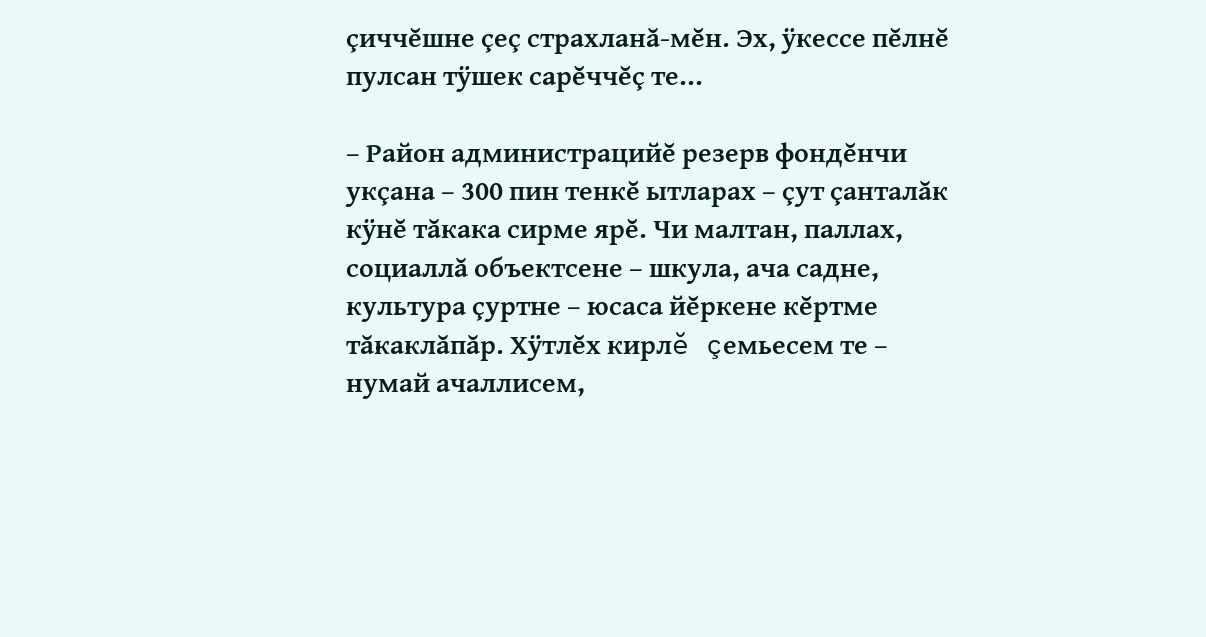çиччĕшне çеç страхланă-мĕн. Эх, ÿкессе пĕлнĕ пулсан тÿшек сарĕччĕç те...

– Район администрацийĕ резерв фондĕнчи укçана – 300 пин тенкĕ ытларах – çут çанталăк кÿнĕ тăкака сирме ярĕ. Чи малтан, паллах, социаллă объектсене – шкула, ача садне, культура çуртне – юсаса йĕркене кĕртме тăкаклăпăр. Хÿтлĕх кирлĕ çемьесем те – нумай ачаллисем,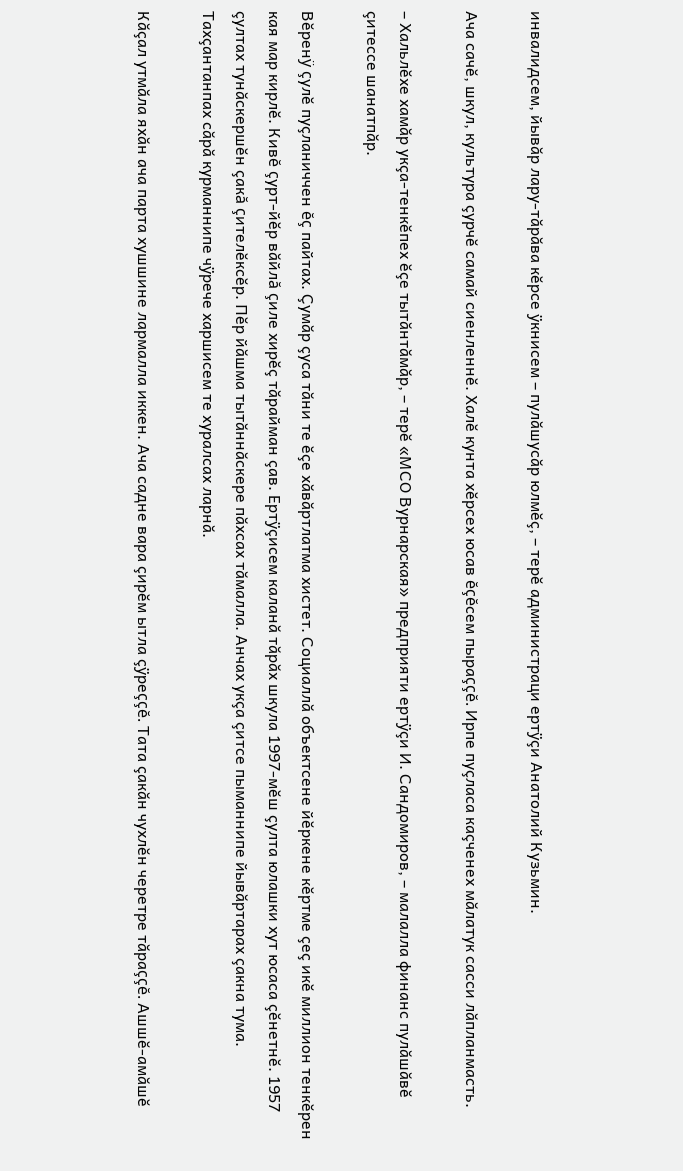инвалидсем, йывăр лару-тăрăва кĕрсе ÿкнисем – пулăшусăр юлмĕç, – терĕ администраци ертÿçи Анатолий Кузьмин.

Ача сачĕ, шкул, культура çурчĕ самай сиенленнĕ. Халĕ кунта хĕрсех юсав ĕçĕсем пыраççĕ. Ирпе пуçласа каçченех мăлатук сасси лăпланмасть.

– Хальлĕхе хамăр укçа-тенкĕпех ĕçе тытăнтăмăр, – терĕ «МСО Вурнарская» предприяти ертÿçи И. Сандомиров, – малалла финанс пулăшăвĕ çитессе шанатпăр.

Вĕренÿ çулĕ пуçланиччен ĕç пайтах. Çумăр çуса тăни те ĕçе хăвăртлатма хистет. Социаллă объектсене йĕркене кĕртме çеç икĕ миллион тенкĕрен кая мар кирлĕ. Кивĕ çурт-йĕр вăйлă çиле хирĕç тăрайман çав. Ертÿçисем каланă тăрăх шкула 1997-мĕш çулта юлашки хут юсаса çĕнетнĕ. 1957 çултах тунăскершĕн çакă çителĕксĕр. Пĕр йăшма тытăннăскере пăхсах тăмалла. Анчах укçа çитсе пыманнипе йывăртарах çакна тума. Тахçантанпах сăрă курманнипе чÿрече харшисем те хуралсах ларнă.

Кăçал утмăла яхăн ача парта хушшине лармалла иккен. Ача садне вара çирĕм ытла çÿреççĕ. Тата çакăн чухлĕн черетре тăраççĕ. Ашшĕ-амăшĕ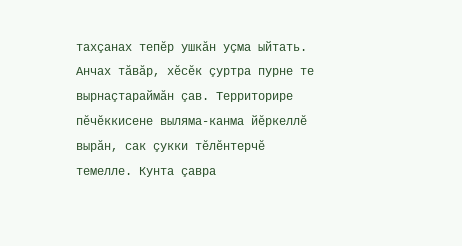тахçанах тепĕр ушкăн уçма ыйтать. Анчах тăвăр, хĕсĕк çуртра пурне те вырнаçтараймăн çав. Территорире пĕчĕккисене выляма-канма йĕркеллĕ вырăн, сак çукки тĕлĕнтерчĕ темелле. Кунта çавра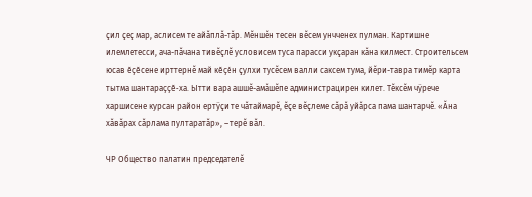çил çеç мар, аслисем те айăплă-тăр. Мĕншĕн тесен вĕсем унчченех пулман. Картишне илемлетесси, ача-пăчана тивĕçлĕ условисем туса парасси укçаран кăна килмест. Строительсем юсав ĕçĕсене ирттернĕ май кĕçĕн çулхи тусĕсем валли саксем тума, йĕри-тавра тимĕр карта тытма шантараççĕ-ха. Ытти вара ашшĕ-амăшĕпе администрацирен килет. Тĕксĕм чÿрече харшисене курсан район ертÿçи те чăтаймарĕ, ĕçе вĕçлеме сăрă уйăрса пама шантарчĕ. «Ăна хăвăрах сăрлама пултаратăр», – терĕ вăл.

ЧР Общество палатин председателĕ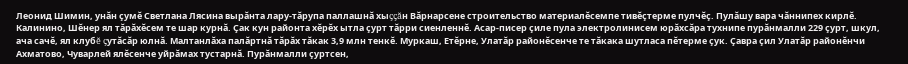Леонид Шимин, унăн çумĕ Светлана Лясина вырăнта лару-тăрупа паллашнă хыççăн Вăрнарсене строительство материалĕсемпе тивĕçтерме пулчĕç. Пулăшу вара чăннипех кирлĕ. Калинино, Шĕнер ял тăрăхĕсем те шар курнă. Çак кун районта хĕрĕх ытла çурт тăрри сиенленнĕ. Асар-писер çиле пула электролинисем юрăхсăра тухнипе пурăнмалли 229 çурт, шкул, ача сачĕ, ял клубĕ çутăсăр юлнă. Малтанлăха палăртнă тăрăх тăкак 3,9 млн тенкĕ. Муркаш, Етĕрне, Улатăр районĕсенче те тăкака шутласа пĕтерме çук. Çавра çил Улатăр районĕнчи Ахматово, Чуварлей ялĕсенче уйрăмах тустарнă. Пурăнмалли çуртсен,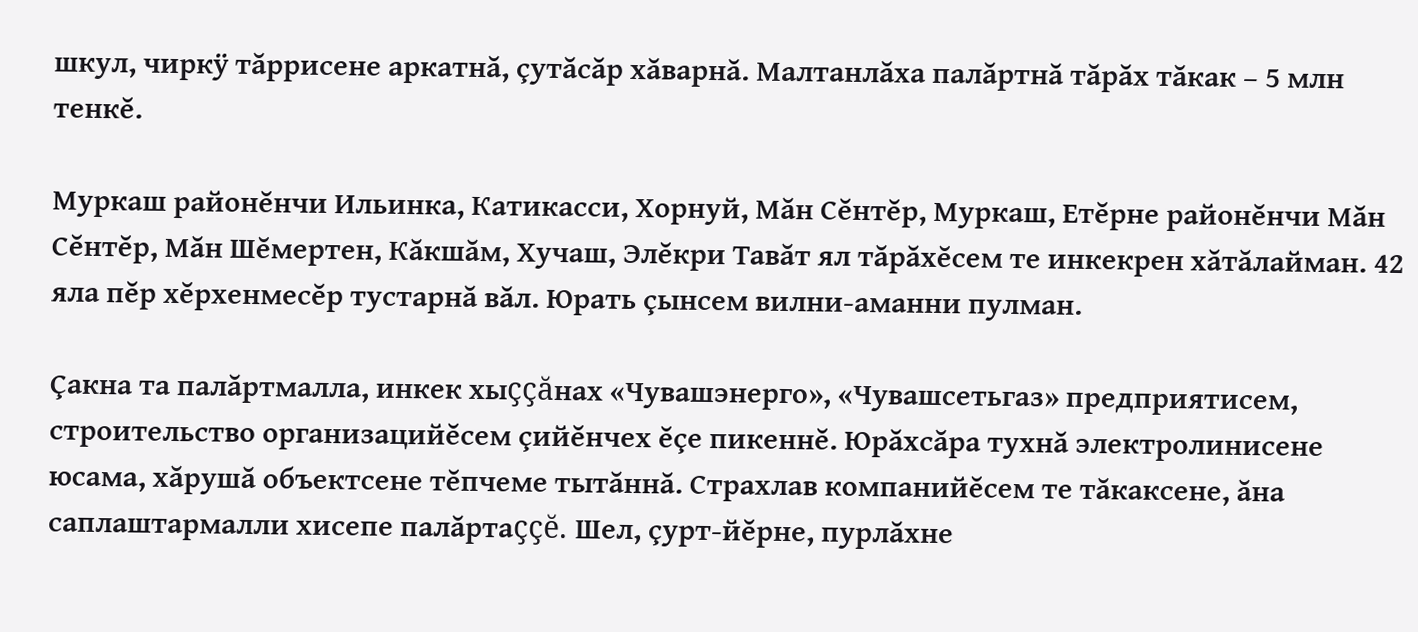шкул, чиркÿ тăррисене аркатнă, çутăсăр хăварнă. Малтанлăха палăртнă тăрăх тăкак – 5 млн тенкĕ.

Муркаш районĕнчи Ильинка, Катикасси, Хорнуй, Мăн Сĕнтĕр, Муркаш, Етĕрне районĕнчи Мăн Сĕнтĕр, Мăн Шĕмертен, Кăкшăм, Хучаш, Элĕкри Тавăт ял тăрăхĕсем те инкекрен хăтăлайман. 42 яла пĕр хĕрхенмесĕр тустарнă вăл. Юрать çынсем вилни-аманни пулман.

Çакна та палăртмалла, инкек хыççăнах «Чувашэнерго», «Чувашсетьгаз» предприятисем, строительство организацийĕсем çийĕнчех ĕçе пикеннĕ. Юрăхсăра тухнă электролинисене юсама, хăрушă объектсене тĕпчеме тытăннă. Страхлав компанийĕсем те тăкаксене, ăна саплаштармалли хисепе палăртаççĕ. Шел, çурт-йĕрне, пурлăхне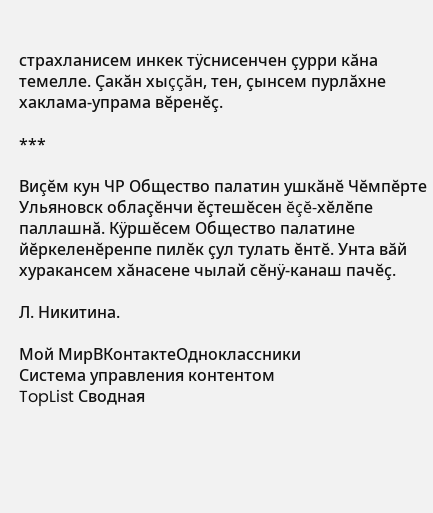страхланисем инкек тÿснисенчен çурри кăна темелле. Çакăн хыççăн, тен, çынсем пурлăхне хаклама-упрама вĕренĕç.

***

Виçĕм кун ЧР Общество палатин ушкăнĕ Чĕмпĕрте Ульяновск облаçĕнчи ĕçтешĕсен ĕçĕ-хĕлĕпе паллашнă. Кÿршĕсем Общество палатине йĕркеленĕренпе пилĕк çул тулать ĕнтĕ. Унта вăй хуракансем хăнасене чылай сĕнÿ-канаш пачĕç.

Л. Никитина.

Мой МирВКонтактеОдноклассники
Система управления контентом
TopList Сводная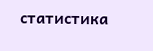статистика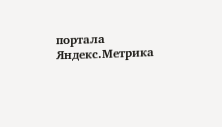портала Яндекс.Метрика